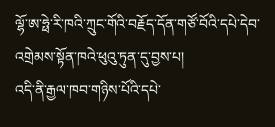ལྷོ་ཨ་ཧྥེ་རི་ཁའི་ཀྲུང་གོའི་བརྗོད་དོན་གཙོ་བོའི་དཔེ་དེབ་འགྲེམས་སྟོན་ཁའེ་ཕུའུ་ཏུན་དུ་བྱས་པ།
འདི་ནི་རྒྱལ་ཁབ་གཉིས་པོའི་དཔེ་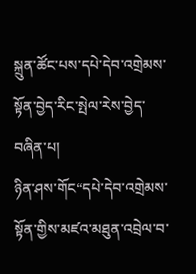སྐྲུན་ཚོང་པས་དཔེ་དེབ་འགྲེམས་སྟོན་བྱེད་རིང་སྤེལ་རེས་བྱེད་བཞིན་པ།
ཉིན་ཤས་གོང“དཔེ་དེབ་འགྲེམས་སྟོན་གྱིས་མཛའ་མཐུན་འབྲེལ་བ་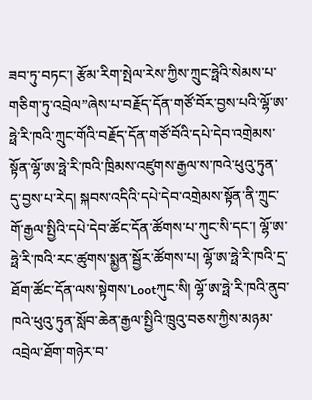ཟབ་ཏུ་བཏང་། རྩོམ་རིག་སྤེལ་རེས་ཀྱིས་ཀྲུང་ཧྥེའི་སེམས་པ་གཅིག་ཏུ་འབྲེལ”ཞེས་པ་བརྗོད་དོན་གཙོ་བོར་བྱས་པའི་ལྷོ་ཨ་ཧྥེ་རི་ཁའི་ཀྲུང་གོའི་བརྗོད་དོན་གཙོ་བོའི་དཔེ་དེབ་འགྲེམས་སྟོན་ལྷོ་ཨ་ཧྥེ་རི་ཁའི་ཁྲིམས་འཛུགས་རྒྱལ་ས་ཁའེ་ཕུའུ་ཏུན་དུ་བྱས་པ་རེད། སྐབས་འདིའི་དཔེ་དེབ་འགྲེམས་སྟོན་ནི་ཀྲུང་གོ་རྒྱལ་སྤྱིའི་དཔེ་དེབ་ཚོང་དོན་ཚོགས་པ་ཀུང་སི་དང་། ལྷོ་ཨ་ཧྥེ་རི་ཁའི་རང་ཚུགས་སྨྱན་སྦྱོར་ཚོགས་པ། ལྷོ་ཨ་ཧྥེ་རི་ཁའི་དྲ་ཐོག་ཚོང་དོན་ལས་སྟེགས་Lootཀུང་སི། ལྷོ་ཨ་ཧྥེ་རི་ཁའི་ནུབ་ཁའེ་ཕུའུ་ཏུན་སློབ་ཆེན་རྒྱལ་སྤྱིའི་ཁྲུའུ་བཅས་ཀྱིས་མཉམ་འབྲེལ་ཐོག་གཉེར་བ་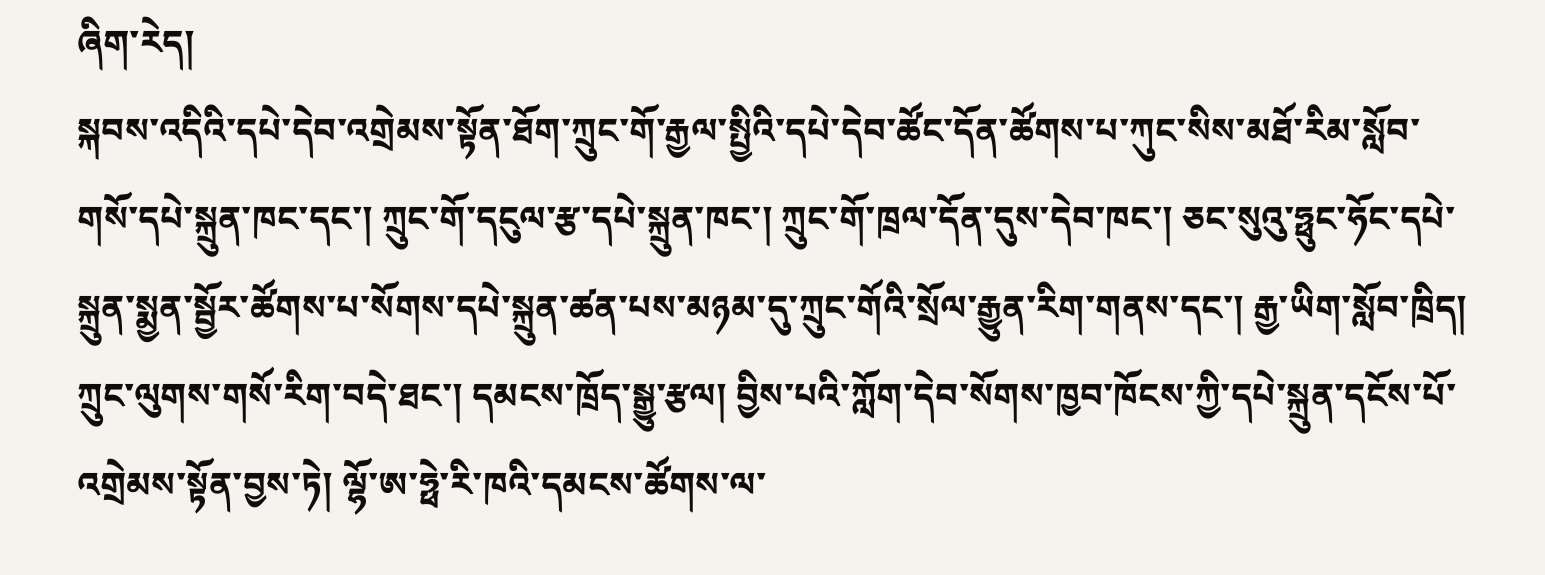ཞིག་རེད།
སྐབས་འདིའི་དཔེ་དེབ་འགྲེམས་སྟོན་ཐོག་ཀྲུང་གོ་རྒྱལ་སྤྱིའི་དཔེ་དེབ་ཚོང་དོན་ཚོགས་པ་ཀུང་སིས་མཐོ་རིམ་སློབ་གསོ་དཔེ་སྐྲུན་ཁང་དང་། ཀྲུང་གོ་དངུལ་རྩ་དཔེ་སྐྲུན་ཁང་། ཀྲུང་གོ་ཁྲལ་དོན་དུས་དེབ་ཁང་། ཅང་སུའུ་ཧྥུང་ཧོང་དཔེ་སྐྲུན་སྨྱན་སྦྱོར་ཚོགས་པ་སོགས་དཔེ་སྐྲུན་ཚན་པས་མཉམ་དུ་ཀྲུང་གོའི་སྲོལ་རྒྱུན་རིག་གནས་དང་། རྒྱ་ཡིག་སློབ་ཁྲིད། ཀྲུང་ལུགས་གསོ་རིག་བདེ་ཐང་། དམངས་ཁྲོད་སྒྱུ་རྩལ། བྱིས་པའི་ཀློག་དེབ་སོགས་ཁྱབ་ཁོངས་ཀྱི་དཔེ་སྐྲུན་དངོས་པོ་འགྲེམས་སྟོན་བྱས་ཏེ། ལྷོ་ཨ་ཧྥེ་རི་ཁའི་དམངས་ཚོགས་ལ་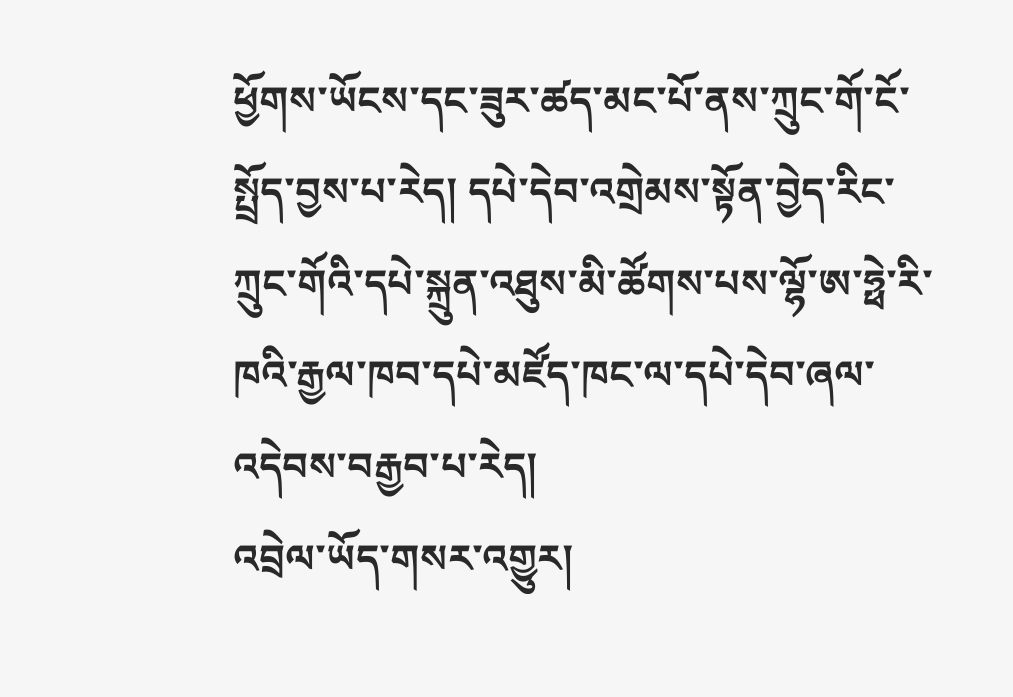ཕྱོགས་ཡོངས་དང་ཟུར་ཚད་མང་པོ་ནས་ཀྲུང་གོ་ངོ་སྤྲོད་བྱས་པ་རེད། དཔེ་དེབ་འགྲེམས་སྟོན་བྱེད་རིང་ཀྲུང་གོའི་དཔེ་སྐྲུན་འཐུས་མི་ཚོགས་པས་ལྷོ་ཨ་ཧྥེ་རི་ཁའི་རྒྱལ་ཁབ་དཔེ་མཛོད་ཁང་ལ་དཔེ་དེབ་ཞལ་འདེབས་བརྒྱབ་པ་རེད།
འབྲེལ་ཡོད་གསར་འགྱུར།